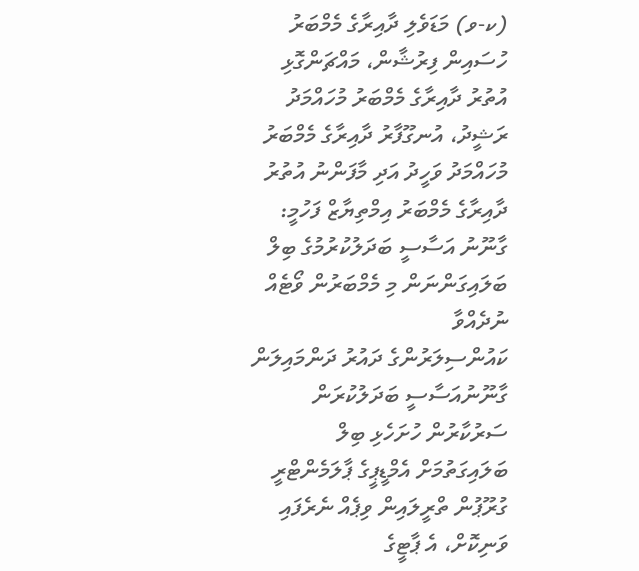(ކ-ވ) މަޑަވެލި ދާއިރާގެ މެމްބަރު ހުސައިން ފިރުޝާން، މައްޗަންގޮޅި އުތުރު ދާއިރާގެ މެމްބަރު މުހައްމަދު ރަޝީދު، އުނގޫފާރު ދާއިރާގެ މެމްބަރު މުހައްމަދު ވަހީދު އަދި މާފަންނު އުތުރު ދާއިރާގެ މެމްބަރު އިމްތިޔާޒް ފަހުމީ: ގާނޫނު އަސާސީ ބަދަލުކުރުމުގެ ބިލް ބަލައިގަންނަން މި މެމްބަރުން ވޯޓެއް ނުދެއްވާ
ކައުންސިލަރުންގެ ދައުރު ދަންމައިލަން ގާނޫނުއަސާސީ ބަދަލުކުރަން ސަރުކާރުން ހުށަހެޅި ބިލް ބަލައިގަތުމަށް އެމްޑީޕީގެ ޕާލަމެންޓްރީ ގުރޫޕުން ތްރީލައިން ވިޕެއް ނެރެފައި ވަނިކޮށް، އެ ޕާޓީގެ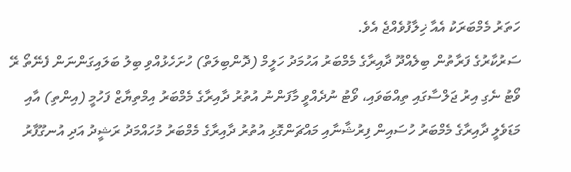ހަތަރު މެމްބަރަކު އެއާ ޚިލާފުވެއްޖެ އެވެ.
ސަރުކާރުގެ ފަރާތުން ބިލެއްދޫ ދާއިރާގެ މެމްބަރު އަހުމަދު ހަލީމް (ދޮންބިލަތް) ހުށަހެޅުއްވި ބިލު ބަލައިގަންނަން ފެނޭތޯ ރޭ ވޯޓު ނެގި އިރު ޖަލްސާގައި ތިއްބަވައި، ވޯޓު ނުދެއްވީ މާފަންނު އުތުރު ދާއިރާގެ މެމްބަރު އިމްތިޔާޒް ފަހުމީ (އިންތި) އާއި މަޑަވެލީ ދާއިރާގެ މެމްބަރު ހުސައިން ފިރުޝާނާއި މައްޗަންގޮޅި އުތުރު ދާއިރާގެ މެމްބަރު މުހައްމަދު ރަޝީދު އަދި އުނގޫފާރު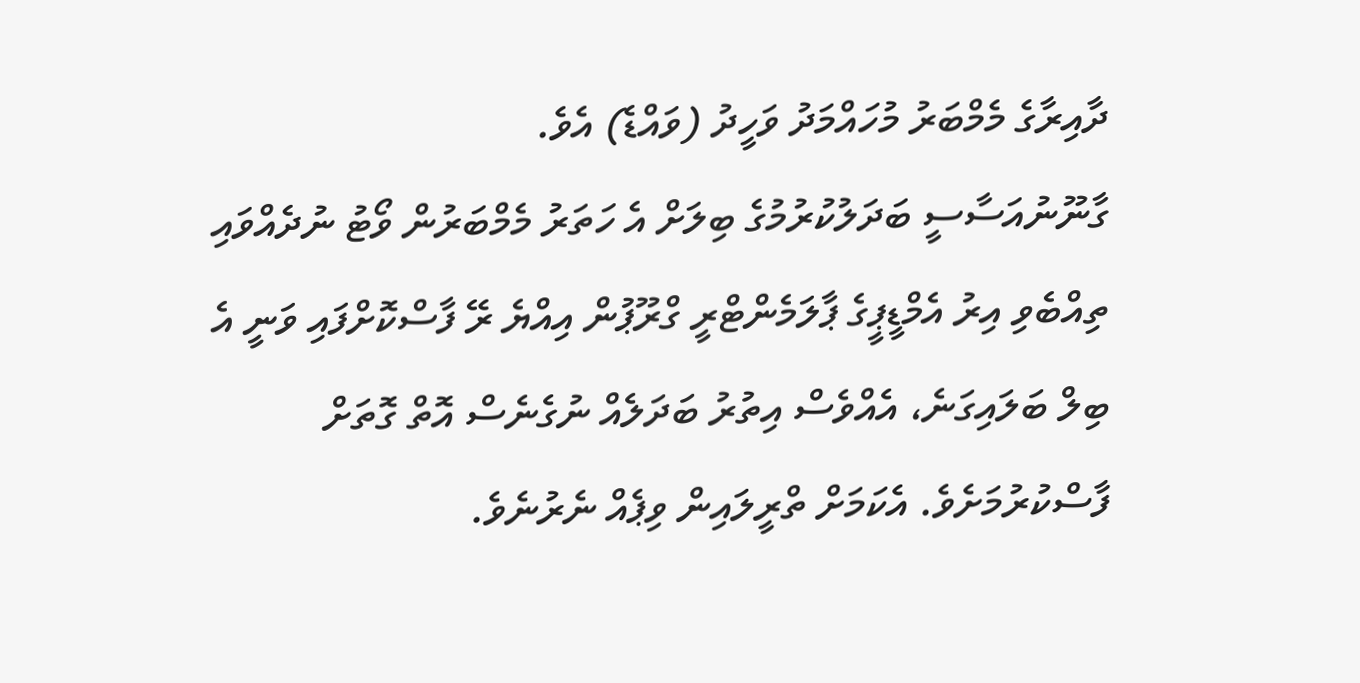ދާއިރާގެ މެމްބަރު މުހައްމަދު ވަހީދު (ވައްޑެ) އެވެ.
ގާނޫނުއަސާސީ ބަދަލުކުރުމުގެ ބިލަށް އެ ހަތަރު މެމްބަރުން ވޯޓު ނުދެއްވައި ތިއްބެވި އިރު އެމްޑީޕީގެ ޕާލަމެންޓްރީ ގްރޫޕުން އިއްޔެ ރޭ ފާސްކޮށްފައި ވަނީ އެ ބިލް ބަލައިގަނެ، އެއްވެސް އިތުރު ބަދަލެއް ނުގެނެސް އޮތް ގޮތަށް ފާސްކުރުމަށެވެ. އެކަމަށް ތްރީލައިން ވިޕެއް ނެރުނެވެ.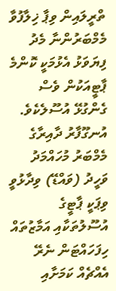ތްރީލައިން ވިޕާ ޚިލާފުވާ މެމްބަރުންނާ މެދު ފިޔަވަޅު އެޅުމަކީ ކޮންމެ ޕާޓީއަކުން ވެސް ގެންގުޅޭ އުސޫލެކެވެ.
އުނގޫފާރު ދާއިރާގެ މެމްބަރު މުހައްމަދު ވަހީދު (ވައްޑޭ) ވިދާޅުވީ ވިޕަކީ ޕާޓީގެ އުސޫލުތަކާއި އަމާޒުތައް ހިފަހައްޓަން ނެރޭ އެއްޗެއް ކަމަށާއި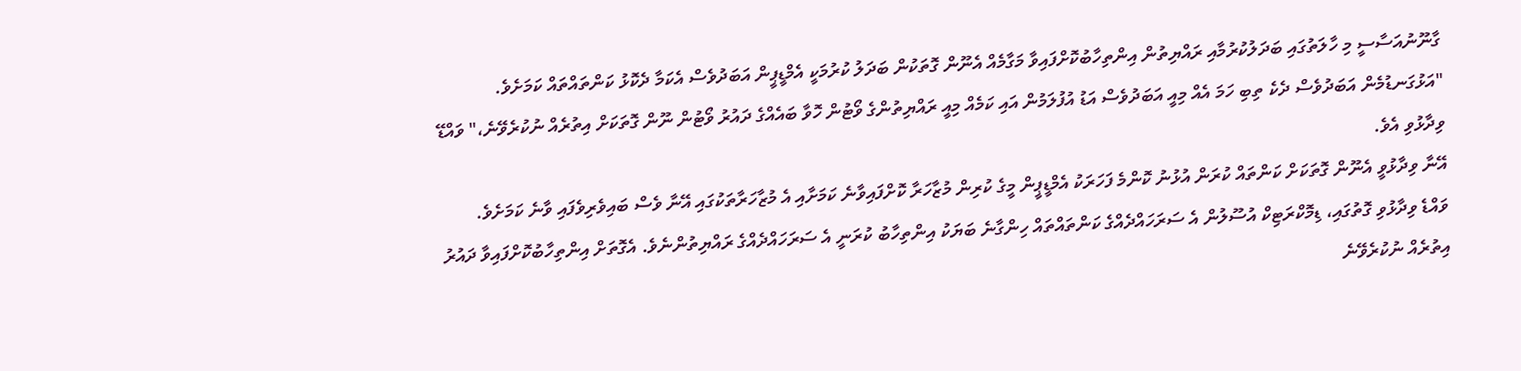ގާނޫނުއަސާސީ މި ހާލަތުގައި ބަދަލުކުރުމާއި ރައްޔިތުން އިންތިހާބުކޮށްފައިވާ މަގާމެއް އެނޫން ގޮތަކުން ބަދަލު ކުރުމަކީ އެމްޑީޕީން އަބަދުވެސް އެކަމާ ދެކޮޅު ކަންތައްތައް ކަމަށެވެ.
"އަޅުގަނޑުމެން އަބަދުވެސް ދެކެ ތިބި ހަމަ އެއް މިއީ އަބަދުވެސް އަޑު އުފުލަމުން އައި ކަމެއް މިއީ ރައްޔިތުންގެ ވޯޓުން ހޮވާ ބައެއްގެ ދައުރު ވޯޓުން ނޫން ގޮތަކަށް އިތުރެއް ނުކުރެވޭނެ،" ވައްޑޭ ވިދާޅުވި އެވެ.
އޭނާ ވިދާޅުވީ އެނޫން ގޮތަކަށް ކަންތައް ކުރަން އުޅުނު ކޮންމެ ފަހަރަކު އެމްޑީޕީން މީގެ ކުރިން މުޒާހަރާ ކޮށްފައިވާނެ ކަމަށާއި އެ މުޒާހަރާތަކުގައި އޭނާ ވެސް ބައިވެރިވެފައި ވާނެ ކަމަށެވެ.
ވައްޑެ ވިދާޅުވި ގޮތުގައި، ޑިމޮކްރަޓިކް އުސޫލުން އެ ސަރަހައްދެއްގެ ކަންތައްތައް ހިންގާނެ ބަޔަކު އިންތިހާބު ކުރަނީ އެ ސަރަހައްދެއްގެ ރައްޔިތުންނެވެ. އެގޮތަށް އިންތިހާބުކޮށްފައިވާ ދައުރު އިތުރެއް ނުކުރެވޭނެ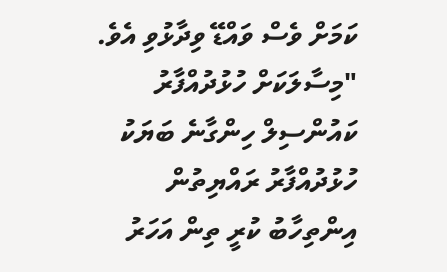ކަމަށް ވެސް ވައްޑޭ ވިދާޅުވި އެވެ.
"މިސާލަކަށް ހުޅުދުއްފާރު ކައުންސިލް ހިންގާނެ ބަޔަކު ހުޅުދުއްފާރު ރައްޔިތުން އިންތިހާބު ކުރީ ތިން އަހަރު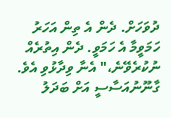ދުވަހަށް. ދެން އެ ތިން އަހަރު ހަމަވީމާ އެ ހަމަވީ. ދެން އިތުރެއް ނުކުރެވޭނެ،" އެނާ ވިދާޅުވި އެވެ.
ގާނޫނުއަސާސީ އަށް ބަދަލު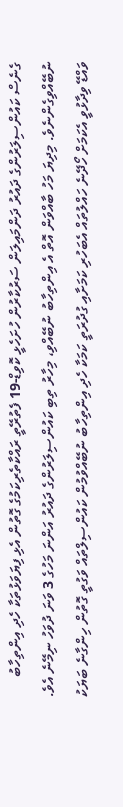ގެނެސް ކައުންސިލަރުންގެ ދައުރު ދަންމައިލަން ސަރުކާރުން ހުށަހެޅީ ކޮވިޑް-19 ފެތުރޭތީ ރައްކާތެރިކަމުގެ ގޮތުން އެޅި ފިޔަވަޅުތަކާ ހެދި އިންތިހާބު ނުބޭއްވިގެންނެވެ. މިދިޔަ މަހު ބާއްވަން އޮތް އެ އިންތިހާބު ނުބޭއްވި، މިހާރު ތިބި ކައުންސިލަރުންގެ ދައުރު އަންނަ މަހުގެ 3 ވަނަ ދުވަހު ނިމޭނެ އެވެ.
ވައްޑޭ ވިދާޅުވީ އެކަމަށް ހޯދޭނެ ހައްލުތައް އެބަހުރި ކަމަށާއި ގުދުރަތީ ކަމަކާ ހެދި އިންތިހާބު ނުބޭއްވުމުން ކައުންސިލްތައް ވަގުތީ ގޮތުން ހިންގާނެ ބަޔަކު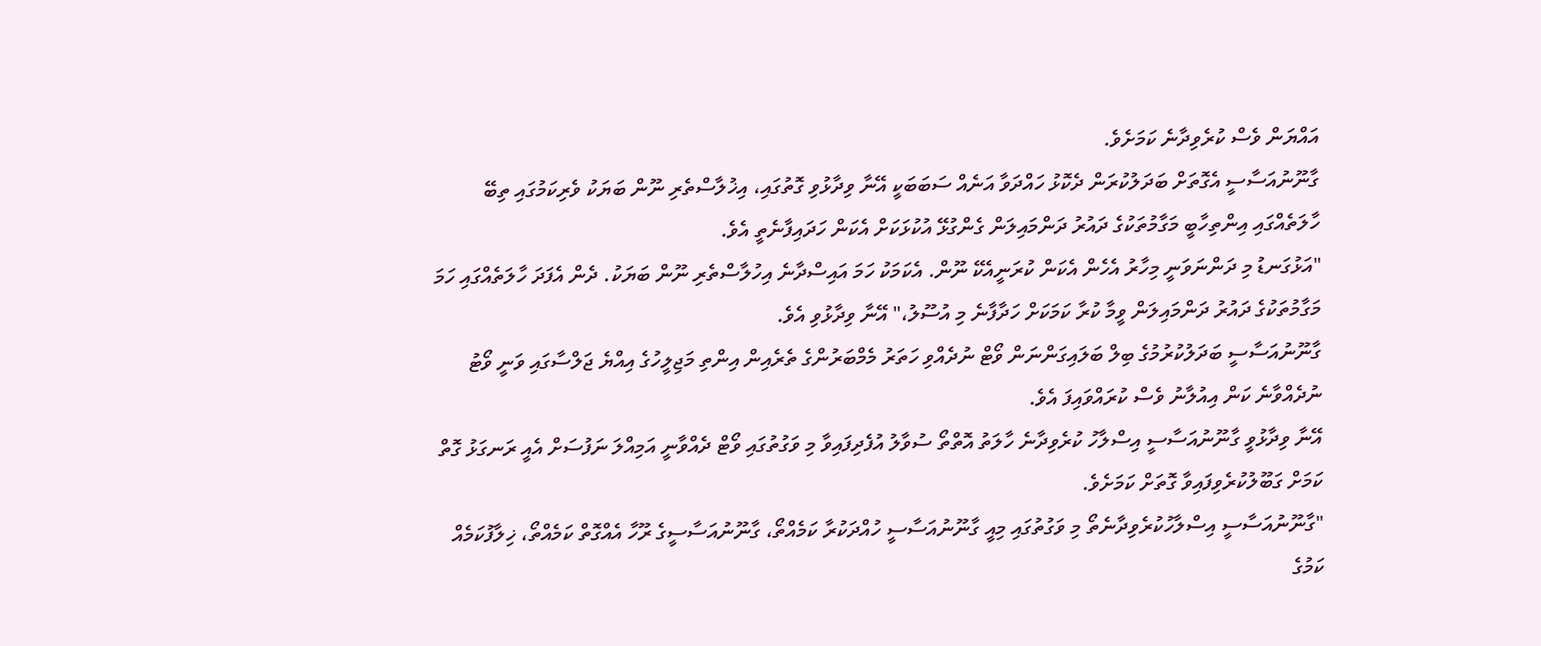އައްޔަން ވެސް ކުރެވިދާނެ ކަމަށެވެ.
ގާނޫނުއަސާސީ އެގޮތަށް ބަދަލުކުރަން ދެކޮޅު ހައްދަވާ އަނެއް ސަބަބަކީ އޭނާ ވިދާޅުވި ގޮތުގައި، އިޚުލާސްތެރި ނޫން ބަޔަކު ވެރިކަމުގައި ތިބޭ ހާލަތެއްގައި އިންތިހާބީ މަގާމުތަކުގެ ދައުރު ދަންމައިލަން ގެންގުޅޭ އުކުޅަކަށް އެކަން ހަދައިފާނެތީ އެވެ.
"އަޅުގަނޑު މި ދަންނަވަނީ މިހާރު އެހެން އެކަން ކުރަނީއެކޭ ނޫން. އެކަމަކު ހަމަ އައިސްދާނެ އިހުލާސްތެރި ނޫން ބަޔަކު. ދެން އެފަދަ ހާލަތެއްގައި ހަމަ މަގާމުތަކުގެ ދައުރު ދަންމައިލަން ވީމާ ކުރާ ކަމަކަށް ހަދާފާނެ މި އުސޫލު،" އޭނާ ވިދާޅުވި އެވެ.
ގާނޫނުއަސާސީ ބަދަލުކުރުމުގެ ބިލް ބަލައިގަންނަން ވޯޓް ނުދެއްވި ހަތަރު މެމްބަރުންގެ ތެރެއިން އިންތި މަޖިލީހުގެ އިއްޔެ ޖަލްސާގައި ވަނީ ވޯޓު ނުދެއްވާނެ ކަން އިއުލާނު ވެސް ކުރައްވައިފަ އެވެ.
އޭނާ ވިދާޅުވީ ގާނޫނުއަސާސީ އިސްލާހު ކުރެވިދާނެ ހާލަތު އޮތްތޯ ސުވާލު އުފެދިފައިވާ މި ވަގުތުގައި ވޯޓް ދެއްވާނީ އަމިއްލަ ނަފުސަށް އެއީ ރަނގަޅު ގޮތް ކަމަށް ގަބޫލުކުރެވިފައިވާ ގޮތަށް ކަމަށެވެ.
"ގާނޫނުއަސާސީ އިސްލާހުކުރެވިދާނެތޯ މި ވަގުތުގައި މިއީ ގާނޫނުއަސާސީ ހުއްދަކުރާ ކަމެއްތޯ، ގާނޫނުއަސާސީގެ ރޫހާ އެއްގޮތް ކަމެއްތޯ، ޚިލާފުކަމެއް ކަމުގެ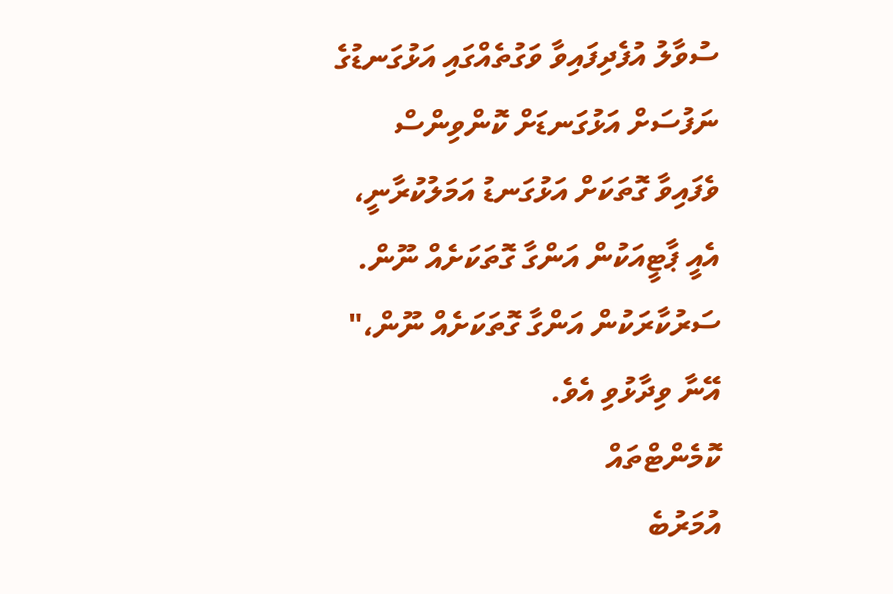ސުވާލު އުފެދިފައިވާ ވަގުތެއްގައި އަޅުގަނޑުގެ ނަފުސަށް އަޅުގަނޑަށް ކޮންވިންސް ވެފައިވާ ގޮތަކަށް އަޅުގަނޑު އަމަލުކުރާނީ، އެއީ ޕާޓީއަކުން އަންގާ ގޮތަކަށެއް ނޫން. ސަރުކާރަކުން އަންގާ ގޮތަކަށެއް ނޫން،" އޭނާ ވިދާޅުވި އެވެ.
ކޮމެންޓްތައް
އުމަރުބެ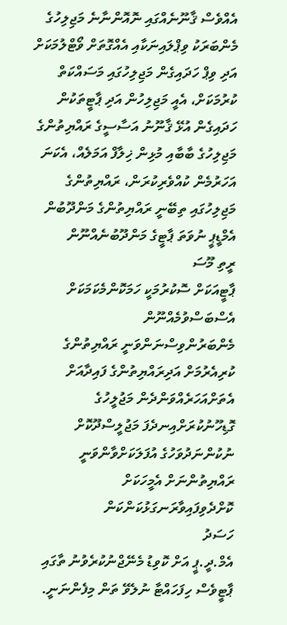އެއްވެސް ޤާނޫނެއްގައި ނޮއޮންނާނެ މަޖިލިހުގެ މެންބަރަކު ވިޕްލައިނަކާއި އެއްގޮތަށް ވޯޓްލުމަކަށް އަދި ވިޕް ހަދައިގެން މަޖިލިހުގައި މަސައްކަތް ކުރުމަކަށް، އެއީ މަޖިލިހުން އަދި ޕާޓީތަކުން ހަދައިގެން އުޅޭ ޤާނޫނު އަސާސީގެ ރައްޔިތުންގެ މަޖިލިހުގެ ބާބާއި މުޅިން ޚިލާފް އަމަލެއް، އެކަނަ އަހަރުމެން ކުއްވެރިކުރަން، ރައްޔިތުންގެ މަޖިލިހުގައި ތިބޭނީ ރައްޔިތުންގެ މަންދޫބުން އެމްޑީޕީ ނުވަތަ ޕާޓީގެ މަންދޫބުނެއްނޫން
ރީތި މޫސަ
ޕާޓީއަކަށް ސޮކުރުމަކީ ހަމަކޮންމެކަމަކަށް އެސްބަސްވުމެއްނޫން މެންބަރުންވިސްނަންވަނީ ރައްޔިތުންގެ ކުރިއެރުމަށް އަދިރައްޔިތުންގެ ފައިދާއަށް އެތަށްއަހަރެއްވަންދެން މަޖުލީހުގެ ގޮޑިހޫނުކުރަށްއިނދެފަ މަޖުލީސްދޫކޮށް ނުކުންނަދުވަހުގެ އުފަލަކަށްވާންވަނީ ރައްޔިތުންނަށް އެމީހަކަށް ކޮށްދެވިފައިވާރަނގަޅުކަންކަން
ހަސަދު
އެމް.ދީ.ޕީ އަށް ކޮވިޑު މެނޭޖްނުކުރެވުނު ތާގައި ޕާޓީވެސް ހިފަހައްޓާ ނުލެވޭ ތަން މިފެންނަނީ.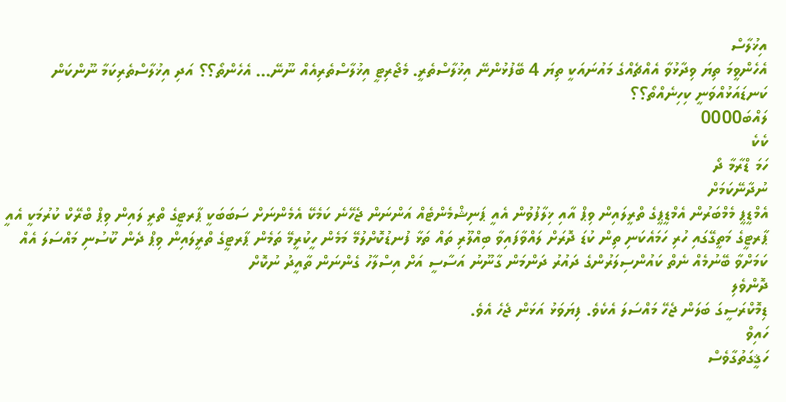އިޚުލާސް
އެހެންވީމަ ތިޔަ ވިދާޅުވާ އެއްޗެއްގެ މައުނައަކީ ތިޔަ 4 ބޭފުޅުންނޭ އިޚުލާސްތެރީ. މެޖޯރިޓީ އިޚުލާސްތެރިއެއް ނޫނޭ... އެހެންތޯ؟؟ އަދި އިޚުލާސްތެރިކަމާ ނޫންކަން ކަނޑައަޅުއްވަނީ ކިހިނެއްތޯ؟؟
ލައްބަ0000
ކެކެ
ހަމަ ޑްރާމާ ދޯ
ނުދާނޭކަމަށް
އެމްޑީޕީ މެމްބަރުން އެމްޑީޕީގެ ތްރީލައިން ވިޕް އާއި ޚިލާފުވުން އެއީ ޕަނިޝްމެންޓެއް އަންނަން ޖެހޭނެ ކަމެކޭ އެމެންނަށް ސަބަބަކީ ޕާރޓީގެ ތްރީ ލައިން ވިޕް ބްރޭކް ކުރުމަކީ އެއީ ޕާރޓީގެ މަތީގޭގައި ހުރި ހަމައެކަނި ތިން ކުޑަ ދޮރަށް ލައްވާފައިވާ ބިއްލޫރި ތައް ތަޅާ ފުނޑުކޮށްލުމޭ މަމެން ހީކުރީމޭ ތަމެން ޕާރޓީގެ ތްރީލައިން ވިޕް ދެން ކޫސުނި މައްސަލަ އެއް ކަމަށްވާ ބޭނުމެއް ނެތް ކައުންސިލަރުންގެ ދައުރު ދަންމަން ގާނޫނު އަސާސީ އަށް އިސްލާހު ގެންނަން ތާއީދު ނުކޮށް
ދޮންވެލި
ޑިމޮކްރަސީގަ ބަލަން ޖެހޭ މައްސަލަ އެކެވެ. ފިޔަވަޅު އަޅަން ޖެހެ އެވެ.
ހައިވް
ހަޤީގަތުގާވެސް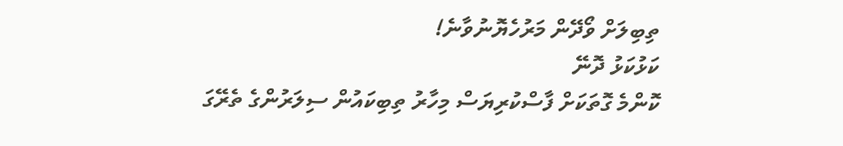ތިބިލަށް ވޯދޭން މަރުހެޔޮނުވާނެ!
ކަޅުކަޅު ދޮނޭ
ކޮންމެ ގޮތަކަށް ފާސްކުރިޔަސް މިހާރު ތިބިކައުން ސިލަރުންގެ ތެރޭގަ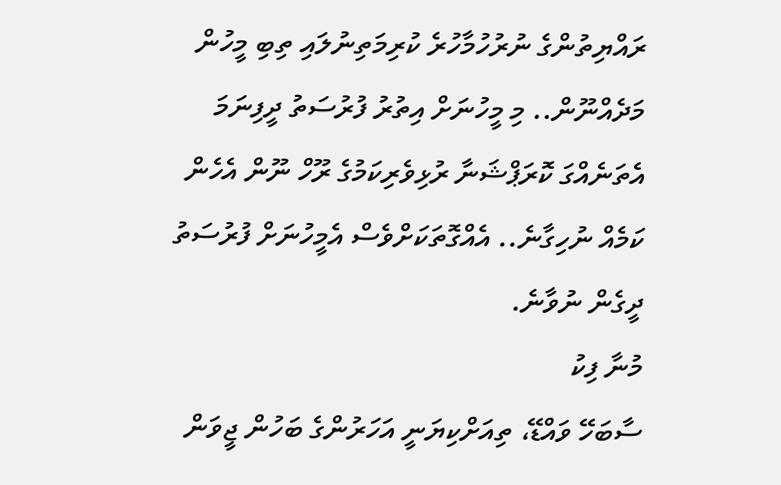ރައްޔިތުންގެ ނުރުހުމާހުރެ ކުރިމަތިނުލައި ތިބި މީހުން މަދެއްނޫން.. މި މީހުނަށް އިތުރު ފުރުސަތު ދީފިނަމަ އެތަނެއްގަ ކޮރަޕްޝަނާ ރުޅިވެރިކަމުގެ ރޫހް ނޫން އެހެން ކަމެއް ނުހިގާނެ.. އެއްގޮތަކަށްވެސް އެމީހުނަށް ފުރުސަތު ދީގެން ނުވާނެ.
މުނާ ފިކު
ސާބަހޭ ވައްޑޭ، ތިއަށްކިޔަނީ އަހަރުންގެ ބަހުން ޖީވަން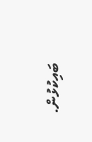ބައިކުޅުން.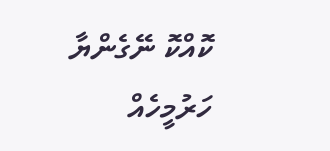ކޮއްކޮ ނޭގެންޔާ ހަރުމީހެއް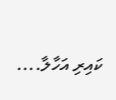ކައިރި އަހާލާ....